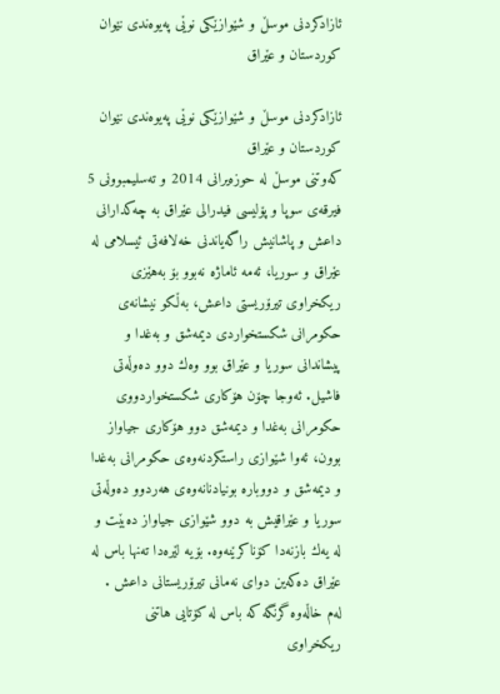ئازادكردنی موسڵ و شێوازێكی نوێی پەیوەندی نێوان كوردستان و عێراق

ئازادكردنی موسڵ و شێوازێكی نوێی پەیوەندی نێوان كوردستان و عێراق
كەوتنی موسڵ لە حوزەیرانی 2014 و تەسلیمبوونی 5 فیرقەی سوپا و پۆلیسی فیدرالی عێراق بە چەكدارانی داعش و پاشانیش راگەیاندنی خەلافەتی ئیسلامی لە عێراق و سوریا، ئەمە ئاماژە نەبوو بۆ بەهێزی ریكخراوی تیرۆریستی داعش، بەڵكو نیشانەی حكومرانی شكستخواردی دیمەشق و بەغدا و پیشاندانی سوریا و عێراق بوو وەك دوو دەوڵەتی فاشیل. ئەوجا چۆن هۆكاری شكستخواردووی حكومرانی بەغدا و دیمەشق دوو هۆكاری جیاواز بوون، ئەوا شێوازی راستكردنەوەی حكومرانی بەغدا و دیمەشق و دووبارە بونیادنانەوەی هەردوو دەوڵەتی سوریا و عێراقیش بە دوو شێوازی جیاواز دەبێت و لە یەك بازنەدا كۆناكرێنەوە. بۆیە لێرەدا تەنها باس لە عێراق دەكەین دوای نەمانی تیرۆریستانی داعش .
لەم خاڵەوە گرنگە كە باس لە كۆتایی هاتنی ریكخراوی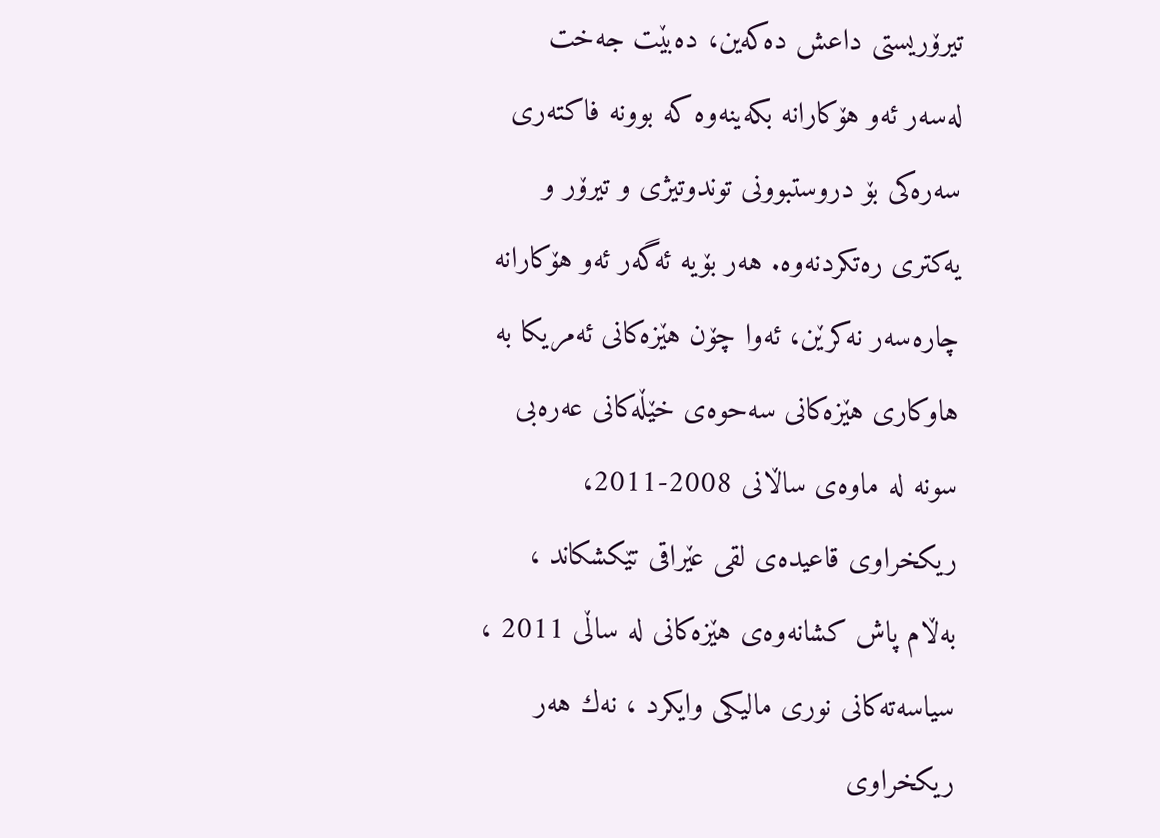تیرۆریستی داعش دەكەین، دەبێت جەخت لەسەر ئەو هۆكارانە بكەینەوە كە بوونە فاكتەری سەرەكی بۆ دروستبوونی توندوتیژی و تیرۆر و یەكتری رەتكردنەوە. هەر بۆیە ئەگەر ئەو هۆكارانە چارەسەر نەكرێن، ئەوا چۆن هێزەكانی ئەمریكا بە هاوكاری هێزەكانی سەحوەی خێڵەكانی عەرەبی سونە لە ماوەی ساڵانی 2008-2011، ریكخراوی قاعیدەی لقی عێراقی تێكشكاند ، بەڵام پاش كشانەوەی هێزەكانی لە ساڵی 2011 ، سیاسەتەكانی نوری مالیكی وایكرد ، نەك هەر ریكخراوی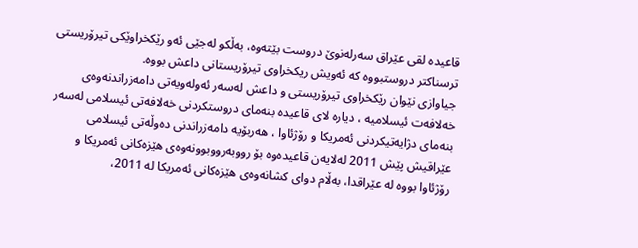قاعیدە لقی عێراق سەرلەنوێ دروست بێتەوە، بەڵكو لەجێی ئەو رێكخراوێكی تیرۆریستی ترسناكتر دروستبووە كە ئەویش ریكخراوی تیرۆریستانی داعش بووە.
جیاوازی نێوان رێكخراوی تیرۆریستی و داعش لەسەر ئەولەویەتی دامەزراندنەوەی خەلافەت ئیسلامیە ، دیارە لای قاعیدە بنەمای دروستكردنی خەلافەتی ئیسلامی لەسەر بنەمای دژایەتیكردنی ئەمریكا و رۆژئاوا ، هەربۆیە دامەزراندنی دەوڵەتی ئیسلامی عێراقیش پێش 2011 لەلایەن قاعیدەوە بۆ رووبەرووبوونەوەی هێزەكانی ئەمریكا و رۆژئاوا بووە لە عێراقدا، بەڵام دوای كشانەوەی هێزەكانی ئەمریكا لە 2011،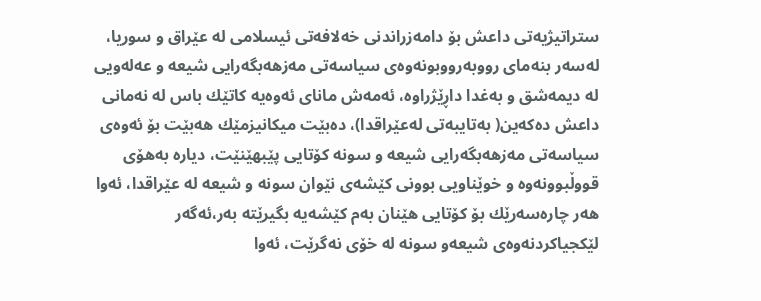ستراتیژیەتی داعش بۆ دامەزراندنی خەلافەتی ئیسلامی لە عێراق و سوریا، لەسەر بنەمای رووبەرووبونەوەی سیاسەتی مەزهەبگەرایی شیعە و عەلەویی لە دیمەشق و بەغدا داڕێژراوە، ئەمەش مانای ئەوەیە كاتێك باس لە نەمانی داعش دەكەین( بەتایبەتی لەعێراقدا)، دەبێت میكانیزمێك هەبێت بۆ ئەوەی سیاسەتی مەزهەبگەرایی شیعە و سونە كۆتایی پێبهێنێت، دیارە بەهۆی قووڵبوونەوە و خوێناویی بوونی كێشەی نێوان سونە و شیعە لە عێراقدا، ئەوا هەر چارەسەرێك بۆ كۆتایی هێنان بەم كێشەیە بگیرێتە بەر،ئەگەر لێكجیاكردنەوەی شیعەو سونە لە خۆی نەگرێت، ئەوا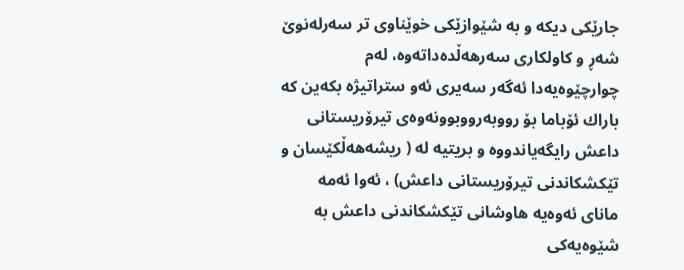جارێكی دیكە و بە شێوازێكی خوێناوی تر سەرلەنوێ شەڕ و كاولكاری سەرهەڵدەداتەوە، لەم چوارچێوەیەدا ئەگەر سەیری ئەو ستراتیژە بكەین كە باراك ئۆباما بۆ رووبەرووبوونەوەی تیرۆریستانی داعش رایگەیاندووە و بریتیە لە ( ریشەهەڵكێسان و تێكشكاندنی تیرۆریستانی داعش) ، ئەوا ئەمە مانای ئەوەیە هاوشانی تێكشكاندنی داعش بە شێوەیەكی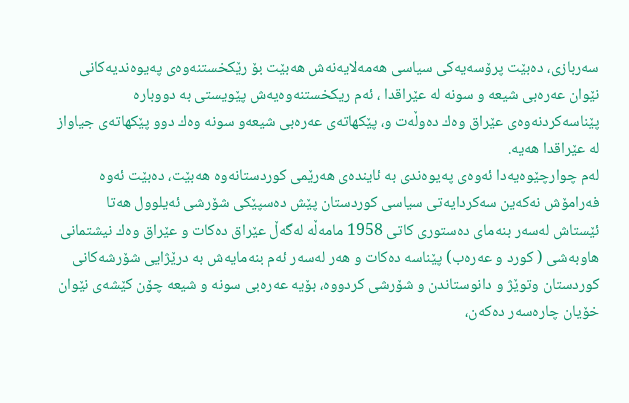سەربازی، دەبێت پرۆسەیەكی سیاسی هەمەلایەنەش هەبێت بۆ رێكخستنەوەی پەیوەندیەكانی نێوان عەرەبی شیعە و سونە لە عێراقدا ، ئەم ریكخستنەوەیەش پێویستی بە دووبارە پێناسەكردنەوەی عێراق وەك دەوڵەت و، پێكهاتەی عەرەبی شیعەو سونە وەك دوو پێكهاتەی جیاواز لە عێراقدا هەیە.
لەم چوارچێوەیەدا ئەوەی پەیوەندی بە ئایندەی هەرێمی كوردستانەوە هەبێت، دەبێت ئەوە فەرامۆش نەكەین سەكردایەتی سیاسی كوردستان پێش دەسپێكی شۆرشی ئەیلوول هەتا ئێستاش لەسەر بنەمای دەستوری كاتی 1958 مامەڵە لەگەڵ عێراق دەكات و عێراق وەك نیشتمانی هاوبەشی ( كورد و عەرەب) پێناسە دەكات و هەر لەسەر ئەم بنەمایەش بە درێژایی شۆرشەكانی كوردستان وتوێژ و دانوستاندن و شۆرشی كردووە، بۆیە عەرەبی سونە و شیعە چۆن كێشەی نێوان خۆیان چارەسەر دەكەن،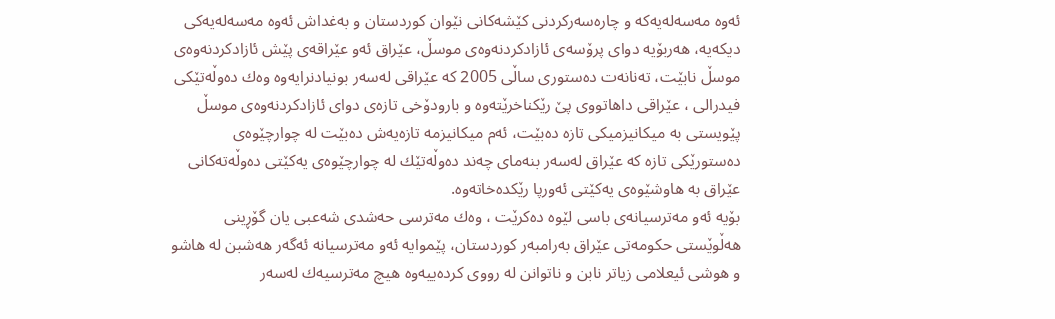ئەوە مەسەلەیەكە و چارەسەركردنی كێشەكانی نێوان كوردستان و بەغداش ئەوە مەسەلەیەكی دیكەیە، هەربۆیە دوای پرۆسەی ئازادكردنەوەی موسڵ، عێراق ئەو عێراقەی پێش ئازادكردنەوەی موسڵ نابێت، تەنانەت دەستوری ساڵی 2005 كە عێراقی لەسەر بونیادنرایەوە وەك دەوڵەتێكی فیدرالی ، عێراقی داهاتووی پێ رێكناخرێتەوە و بارودۆخی تازەی دوای ئازادكردنەوەی موسڵ پێویستی بە میكانیزمیكی تازە دەبێت، ئەم میكانیزمە تازەیەش دەبێت لە چوارچێوەی دەستورێكی تازە كە عێراق لەسەر بنەمای چەند دەوڵەتێك لە چوارچێوەی یەكێتی دەوڵەتەكانی عێراق بە هاوشێوەی یەكێتی ئەورپا رێكدەخاتەوە.
بۆیە ئەو مەترسیانەی باسی لێوە دەكرێت ، وەك مەترسی حەشدی شەعبی یان گۆڕینی هەڵوێستی حكومەتی عێراق بەرامبەر كوردستان، پێموایە ئەو مەترسیانە ئەگەر هەشبن لە هاشو و هوشی ئیعلامی زیاتر نابن و ناتوانن لە رووی كردەییەوە هیچ مەترسیەك لەسەر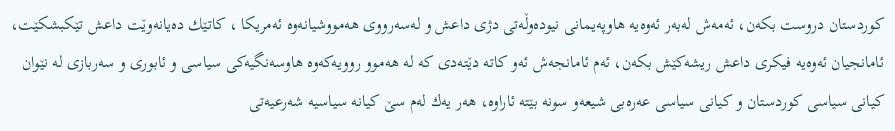كوردستان دروست بكەن، ئەمەش لەبەر ئەوەیە هاوپەیمانی نیودەوڵەتی دژی داعش و لەسەرووی هەمووشیانەوە ئەمریكا ، كاتێك دەیانەوێت داعش تێكبشكێت، ئامانجیان ئەوەیە فیكری داعش ریشەكێش بكەن، ئەم ئامانجەش ئەو كاتە دێتەدی كە لە هەموو روویەكەوە هاوسەنگیەكی سیاسی و ئابوری و سەربازی لە نێوان كیانی سیاسی كوردستان و كیانی سیاسی عەرەبی شیعەو سونە بێتە ئاراوە، هەر یەك لەم سێ كیانە سیاسیە شەرعیەتی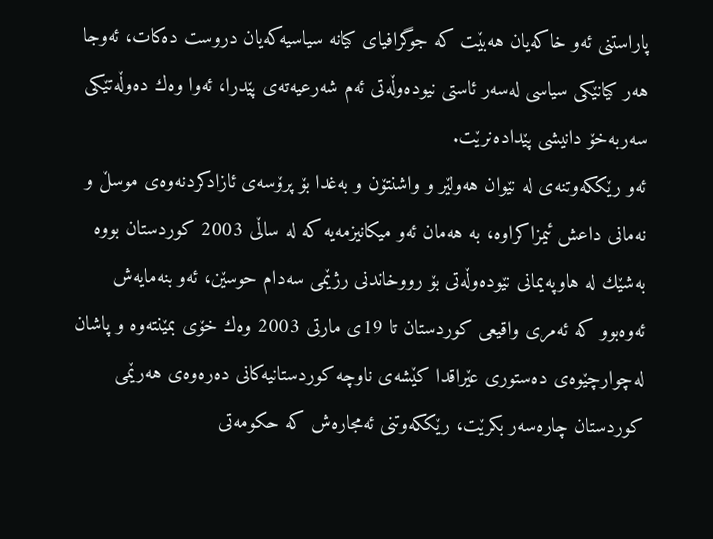پاراستنی ئەو خاكەیان هەبێت كە جوگرافیای كیانە سیاسیەكەیان دروست دەكات، ئەوجا هەر كیانێكی سیاسی لەسەر ئاستی نیودەوڵەتی ئەم شەرعیەتەی پێدرا، ئەوا وەك دەوڵەتێكی سەربەخۆ دانیشی پێدادەنرێت.
ئەو رێككەوتنەی لە نێوان هەولێر و واشنتۆن و بەغدا بۆ پرۆسەی ئازادكردنەوەی موسڵ و نەمانی داعش ئیمزاكراوە، بە هەمان ئەو میكانیزمەیە كە لە ساڵی 2003 كوردستان بووە بەشێك لە هاوپەیمانی نێودەوڵەتی بۆ رووخاندنی رژێمی سەدام حوسێن، ئەو بنەمایەش ئەوەبوو كە ئەمری واقیعی كوردستان تا 19ی مارتی 2003 وەك خۆی بمێنتەوە و پاشان لەچوارچێوەی دەستوری عێراقدا كێشەی ناوچە كوردستانیەكانی دەرەوەی هەرێمی كوردستان چارەسەر بكرێت، رێككەوتنی ئەمجارەش كە حكومەتی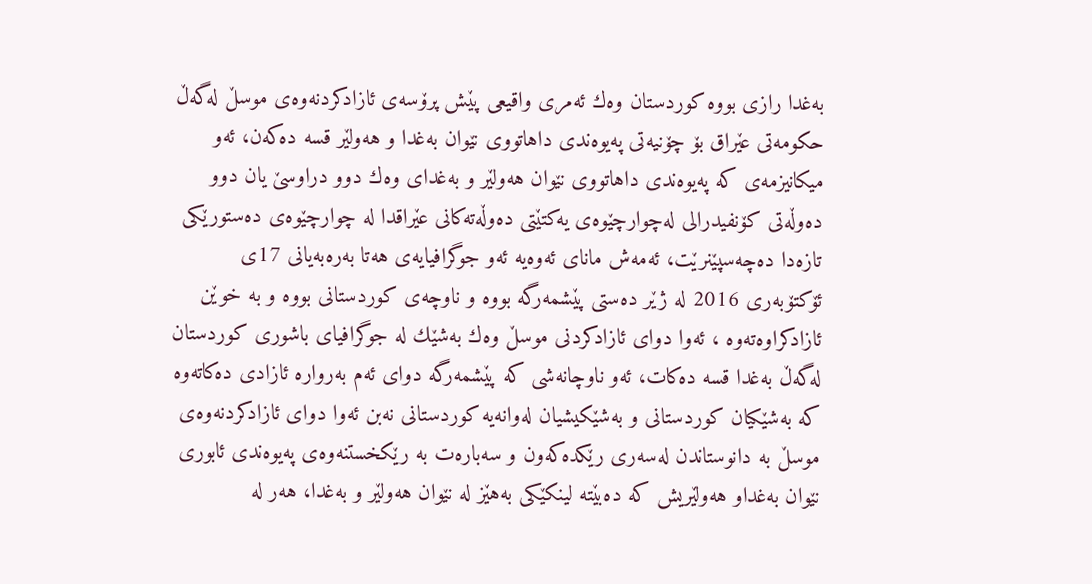بەغدا رازی بووە كوردستان وەك ئەمری واقیعی پێش پرۆسەی ئازادكردنەوەی موسڵ لەگەڵ حكومەتی عێراق بۆ چۆنیەتی پەیوەندی داهاتووی نێوان بەغدا و هەولێر قسە دەكەن، ئەو میكانیزمەی كە پەیوەندی داهاتووی نێوان هەولێر و بەغدای وەك دوو دراوسێ یان دوو دەوڵەتی كۆنفیدرالی لەچوارچێوەی یەكتێتی دەوڵەتەكانی عێراقدا لە چوارچێوەی دەستورێكی تازەدا دەچەسپێنرێت، ئەمەش مانای ئەوەیە ئەو جوگرافیایەی هەتا بەرەبەیانی 17ی ئۆكتۆبەری 2016 لە ژێر دەستی پێشمەرگە بووە و ناوچەی كوردستانی بووە و بە خوێن ئازادكراوەتەوە ، ئەوا دوای ئازادكردنی موسڵ وەك بەشێك لە جوگرافیای باشوری كوردستان لەگەڵ بەغدا قسە دەكات، ئەو ناوچانەشی كە پێشمەرگە دوای ئەم بەروارە ئازادی دەكاتەوە كە بەشێكیان كوردستانی و بەشێكیشیان لەوانەیە كوردستانی نەبن ئەوا دوای ئازادكردنەوەی موسڵ بە دانوستاندن لەسەری رێكدەكەون و سەبارەت بە رێكخستنەوەی پەیوەندی ئابوری نێوان بەغداو هەولێریش كە دەبێتە لینكێكی بەهێز لە نێوان هەولێر و بەغدا، هەر لە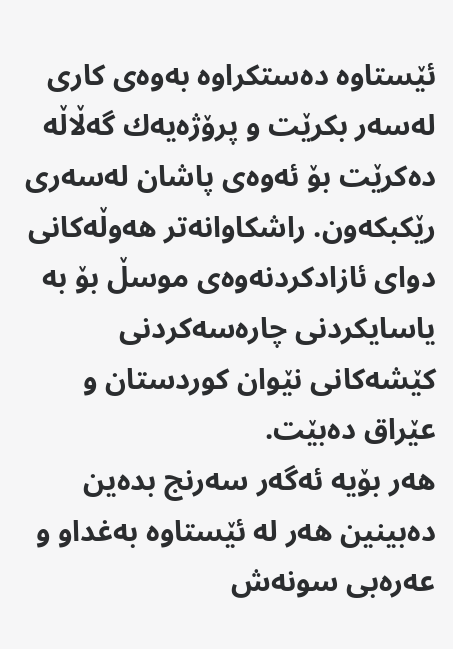ئێستاوە دەستكراوە بەوەی كاری لەسەر بكرێت و پرۆژەیەك گەڵاڵە دەكرێت بۆ ئەوەی پاشان لەسەری رێكبكەون. راشكاوانەتر هەوڵەكانی دوای ئازادكردنەوەی موسڵ بۆ بە یاسایكردنی چارەسەكردنی كێشەكانی نێوان كوردستان و عێراق دەبێت.
هەر بۆیە ئەگەر سەرنج بدەین دەبینین هەر لە ئێستاوە بەغداو و عەرەبی سونەش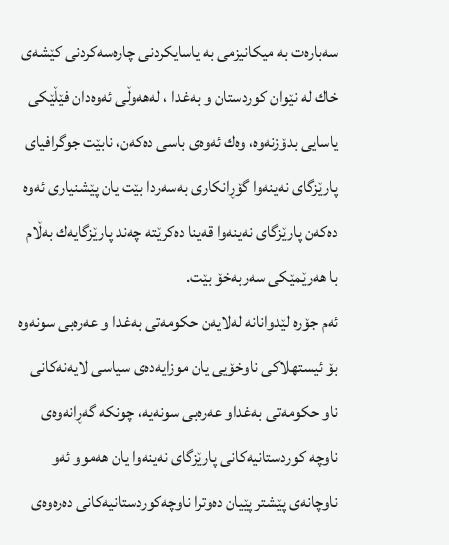سەبارەت بە میكانیزمی بە یاسایكردنی چارەسەكردنی كێشەی خاك لە نێوان كوردستان و بەغدا ، لەهەوڵی ئەوەدان فێڵێكی یاسایی بدۆزنەوە، وەك ئەوەی باسی دەكەن، نابێت جوگرافیای پارێزگای نەینەوا گۆڕانكاری بەسەردا بێت یان پێشنیاری ئەوە دەكەن پارێزگای نەینەوا قەینا دەكرێتە چەند پارێزگایەك بەڵام با هەرێمێكی سەربەخۆ بێت.
ئەم جۆرە لێدوانانە لەلایەن حكومەتی بەغدا و عەرەبی سونەوە بۆ ئیستهلاكی ناوخۆیی یان موزایەدەی سیاسی لایەنەكانی ناو حكومەتی بەغداو عەرەبی سونەیە، چونكە گەڕانەوەی ناوچە كوردستانیەكانی پارێزگای نەینەوا یان هەموو ئەو ناوچانەی پێشتر پێیان دەوترا ناوچەكوردستانیەكانی دەرەوەی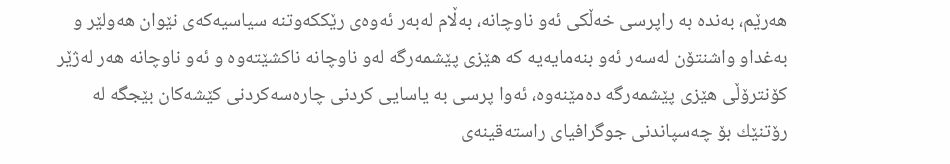هەرێم، بەندە بە راپرسی خەڵكی ئەو ناوچانە، بەڵام لەبەر ئەوەی رێككەوتنە سیاسیەكەی نێوان هەولێر و بەغداو واشنتۆن لەسەر ئەو بنەمایەیە كە هێزی پێشمەرگە لەو ناوچانە ناكشێتەوە و ئەو ناوچانە هەر لەژێر كۆنترۆڵی هێزی پێشمەرگە دەمێنەوە، ئەوا پرسی بە یاسایی كردنی چارەسەكردنی كێشەكان بێجگە لە رۆتنێك بۆ چەسپاندنی جوگرافیای راستەقینەی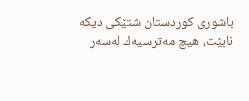باشوری كوردستان شتێكی دیكە نابێت، هیچ مەترسیەك لەسەر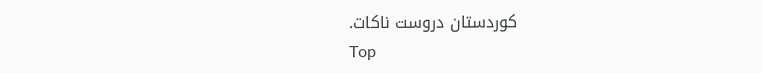كوردستان دروست ناكات.
Top